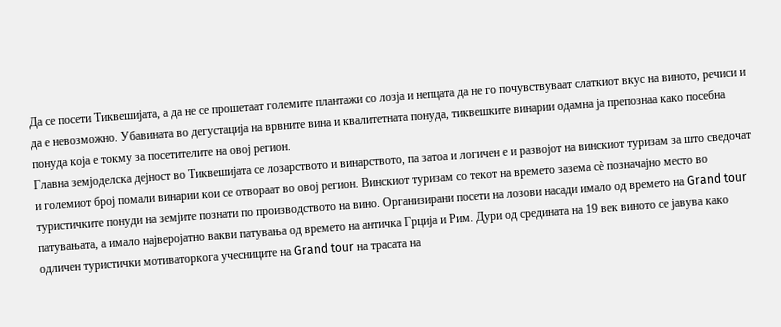Да се посети Тиквешијата, а да не се прошетаат големите плантажи со лозја и непцата да не го почувствуваат слаткиот вкус на виното, речиси и да е невозможно. Убавината во дегустација на врвните вина и квалитетната понуда, тиквешките винарии одамна ја препознаа како посебна понуда која е токму за посетителите на овој регион.
Главна земјоделска дејност во Тиквешијата се лозарството и винарството, па затоа и логичен е и развојот на винскиот туризам за што сведочат и големиот број помали винарии кои се отвораат во овој регион. Винскиот туризам со текот на времето зазема сè позначајно место во туристичките понуди на земјите познати по производството на вино. Организирани посети на лозови насади имало од времето на Grand tour патувањата, а имало најверојатно вакви патувања од времето на античка Грција и Рим. Дури од средината на 19 век виното се јавува како одличен туристички мотиваторкога учесниците на Grand tour на трасата на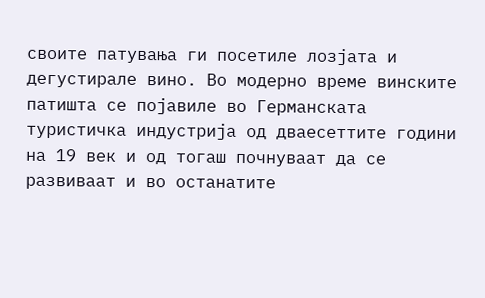своите патувања ги посетиле лозјата и дегустирале вино. Во модерно време винските патишта се појавиле во Германската туристичка индустрија од дваесеттите години на 19 век и од тогаш почнуваат да се развиваат и во останатите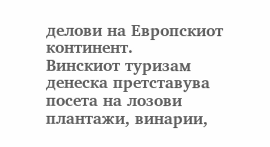делови на Европскиот континент.
Винскиот туризам денеска претставува посета на лозови плантажи, винарии,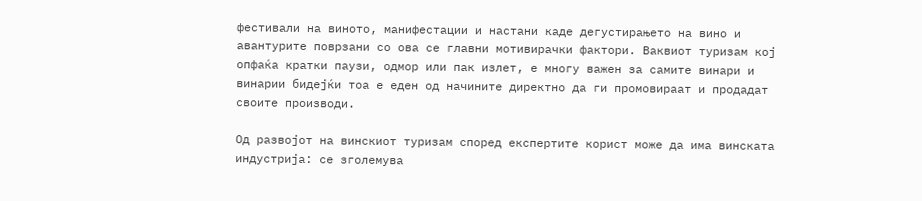фестивали на виното, манифестации и настани каде дегустирањето на вино и авантурите поврзани со ова се главни мотивирачки фактори. Ваквиот туризам кој опфаќа кратки паузи, одмор или пак излет, е многу важен за самите винари и винарии бидејќи тоа е еден од начините директно да ги промовираат и продадат своите производи.

Од развојот на винскиот туризам според експертите корист може да има винската индустрија: се зголемува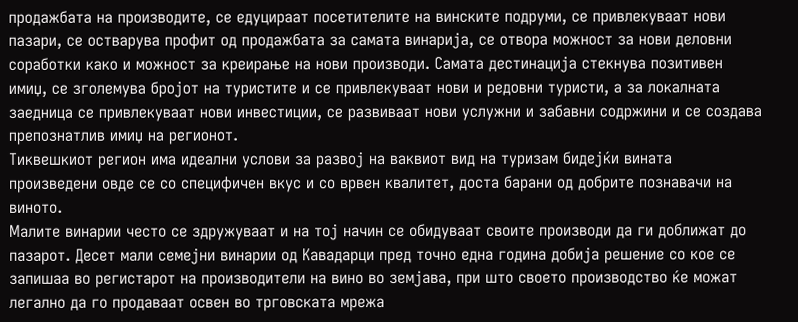продажбата на производите, се едуцираат посетителите на винските подруми, се привлекуваат нови пазари, се остварува профит од продажбата за самата винарија, се отвора можност за нови деловни соработки како и можност за креирање на нови производи. Самата дестинација стекнува позитивен имиџ, се зголемува бројот на туристите и се привлекуваат нови и редовни туристи, а за локалната заедница се привлекуваат нови инвестиции, се развиваат нови услужни и забавни содржини и се создава препознатлив имиџ на регионот.
Тиквешкиот регион има идеални услови за развој на ваквиот вид на туризам бидејќи вината произведени овде се со специфичен вкус и со врвен квалитет, доста барани од добрите познавачи на виното.
Малите винарии често се здружуваат и на тој начин се обидуваат своите производи да ги доближат до пазарот. Десет мали семејни винарии од Кавадарци пред точно една година добија решение со кое се запишаа во регистарот на производители на вино во земјава, при што своето производство ќе можат легално да го продаваат освен во трговската мрежа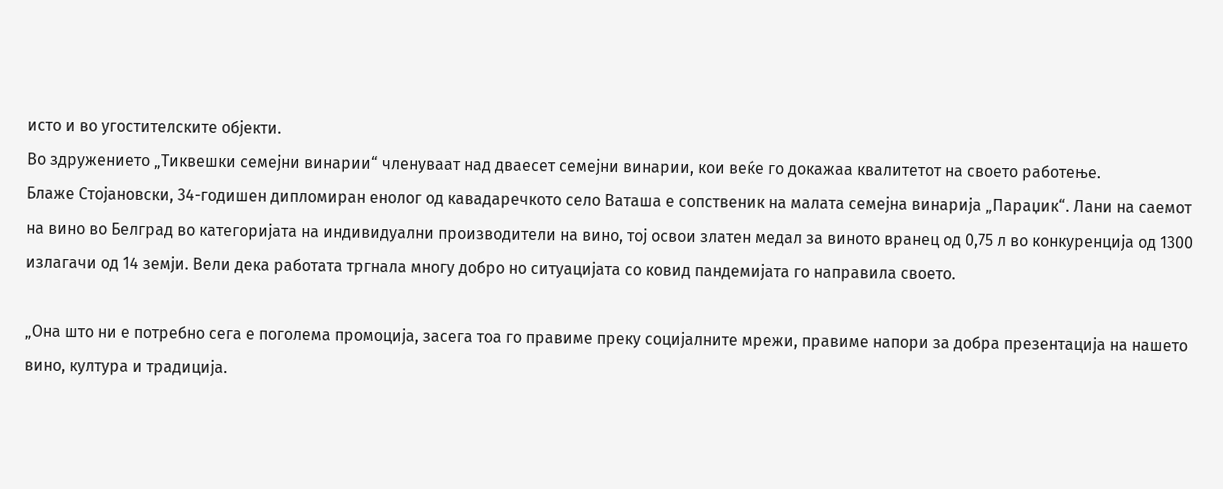исто и во угостителските објекти.
Во здружението „Тиквешки семејни винарии“ членуваат над дваесет семејни винарии, кои веќе го докажаа квалитетот на своето работење.
Блаже Стојановски, 34-годишен дипломиран енолог од кавадаречкото село Ваташа е сопственик на малата семејна винарија „Параџик“. Лани на саемот на вино во Белград во категоријата на индивидуални производители на вино, тој освои златен медал за виното вранец од 0,75 л во конкуренција од 1300 излагачи од 14 земји. Вели дека работата тргнала многу добро но ситуацијата со ковид пандемијата го направила своето.

„Она што ни е потребно сега е поголема промоција, засега тоа го правиме преку социјалните мрежи, правиме напори за добра презентација на нашето вино, култура и традиција.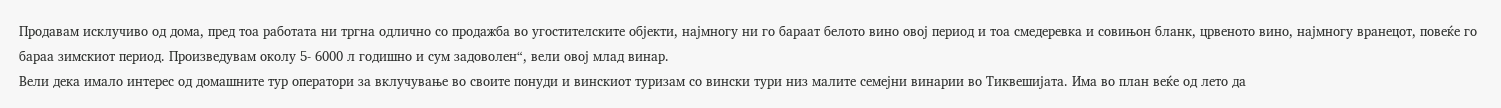Продавам исклучиво од дома, пред тоа работата ни тргна одлично со продажба во угостителските објекти, најмногу ни го бараат белото вино овој период и тоа смедеревка и совињон бланк, црвеното вино, најмногу вранецот, повеќе го бараа зимскиот период. Произведувам околу 5- 6000 л годишно и сум задоволен“, вели овој млад винар.
Вели дека имало интерес од домашните тур оператори за вклучување во своите понуди и винскиот туризам со вински тури низ малите семејни винарии во Тиквешијата. Има во план веќе од лето да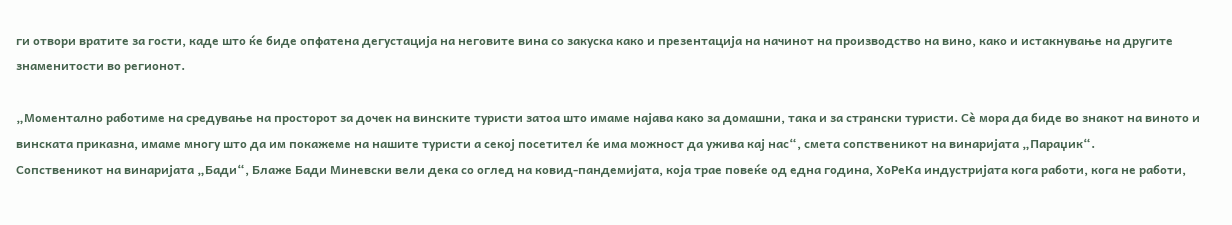ги отвори вратите за гости, каде што ќе биде опфатена дегустација на неговите вина со закуска како и презентација на начинот на производство на вино, како и истакнување на другите знаменитости во регионот.

„Моментално работиме на средување на просторот за дочек на винските туристи затоа што имаме најава како за домашни, така и за странски туристи. Сè мора да биде во знакот на виното и винската приказна, имаме многу што да им покажеме на нашите туристи а секој посетител ќе има можност да ужива кај нас“, смета сопственикот на винаријата „Параџик“.
Сопственикот на винаријата „Бади“, Блаже Бади Миневски вели дека со оглед на ковид-пандемијата, која трае повеќе од една година, ХоРеКа индустријата кога работи, кога не работи,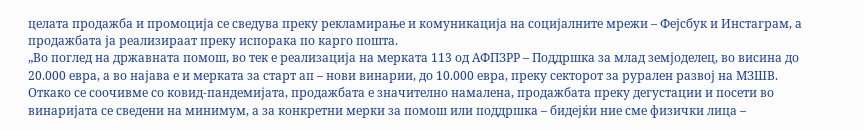целата продажба и промоција се сведува преку рекламирање и комуникација на социјалните мрежи – Фејсбук и Инстаграм, а продажбата ја реализираат преку испорака по карго пошта.
„Во поглед на државната помош, во тек е реализација на мерката 113 од АФПЗРР – Поддршка за млад земјоделец, во висина до 20.000 евра, а во најава е и мерката за старт ап – нови винарии, до 10.000 евра, преку секторот за рурален развој на МЗШВ. Откако се соочивме со ковид-пандемијата, продажбата е значително намалена, продажбата преку дегустации и посети во винаријата се сведени на минимум, а за конкретни мерки за помош или поддршка – бидејќи ние сме физички лица –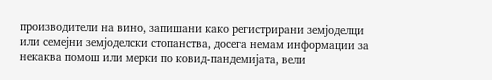производители на вино, запишани како регистрирани земјоделци или семејни земјоделски стопанства, досега немам информации за некаква помош или мерки по ковид-пандемијата, вели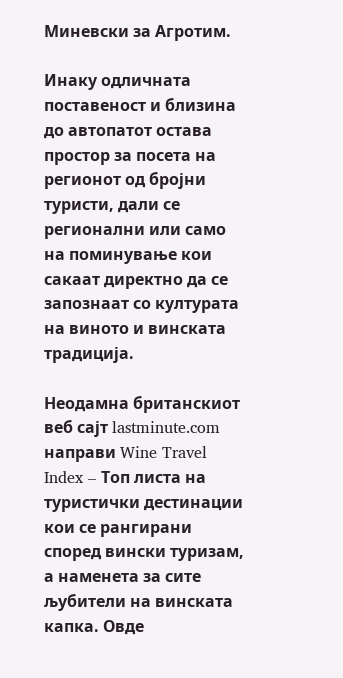Миневски за Агротим.

Инаку одличната поставеност и близина до автопатот остава простор за посета на регионот од бројни туристи, дали се регионални или само на поминување кои сакаат директно да се запознаат со културата на виното и винската традиција.

Неодамна британскиот веб сајт lastminute.com направи Wine Travel Index – Tоп листа на туристички дестинации кои се рангирани според вински туризам, а наменета за сите љубители на винската капка. Овде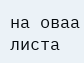на оваа листа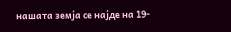нашата земја се најде на 19-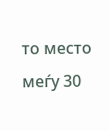то место меѓу 30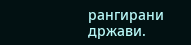рангирани држави.